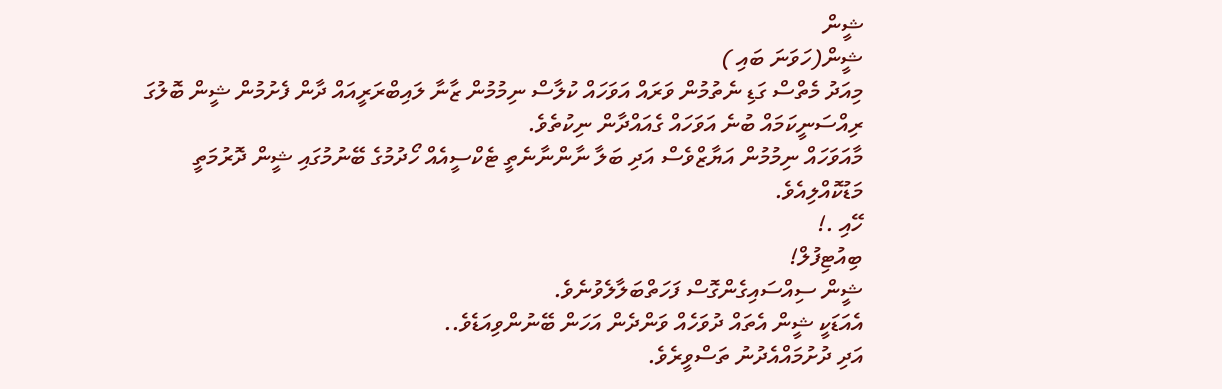ޝީން
ޝީން(ހަވަނަ ބައި )
މިއަދު މެތްސް ގަޑި ނެތުމުން ވަރައް އަވަހައް ކުލާސް ނިމުމުން ޒާނާ ލައިބްރަރީއައް ދާން ފެށުމުން ޝީން ބޮލުގަ ރިއްސަނީކަމައް ބުނެ އަވަހައް ގެއައްދާން ނިކުތެވެ.
މާއަވަހައް ނިމުމުން އަޔާޒްވެސް އަދި ބަލާ ނާންނާނެތީ ޓެކްސީއެއް ހޯދުމުގެ ބޭނުމުގައި ޝީން ދޮރުމަތީ މަޑުކޮއްލިއެވެ.
ހޭއި .!
ބިއުޓިފުލް!
ޝީން ސިއްސައިގެންގޮސް ފަހަތްބަލާލެވުނެވެ.
އެއަޑަކީ ޝީން އެތައް ދުވަހެއް ވަންދެން އަހަން ބޭނުންވިއަޑެވެ..
އަދި ދުށުމައްއެދުނު ތަސްވީރެވެ.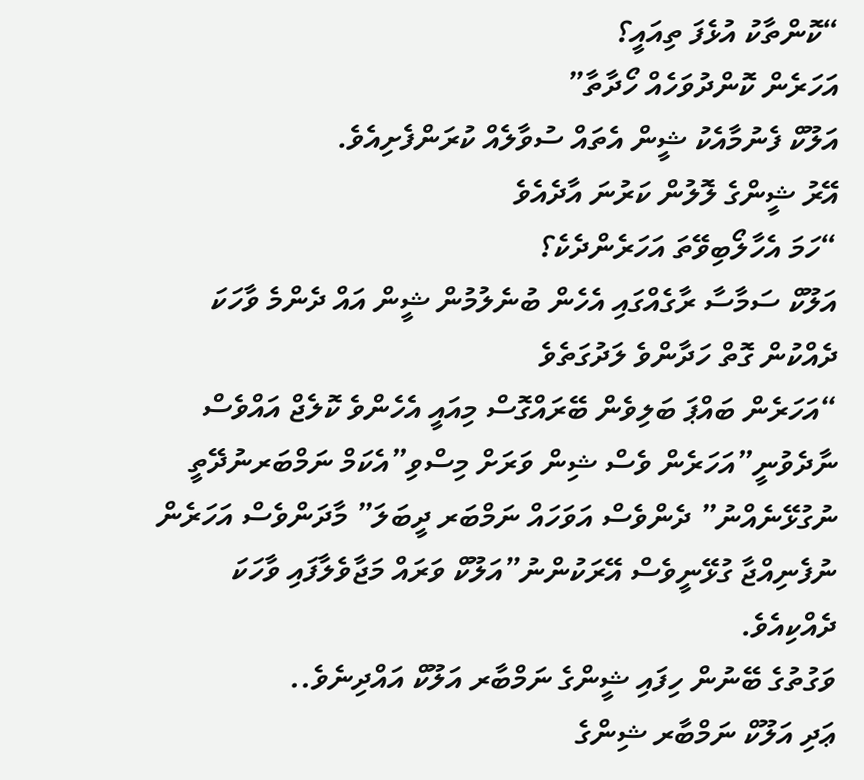“ކޮންތާކު އުޅެފަ ތިއައީ؟
އަހަރެން ކޮންދުވަހެއް ހޯދާތާ”
އަލޫކް ފެނުމާއެކު ޝީން އެތައް ސުވާލެއް ކުރަންފެށިއެވެ.
އޭރު ޝީންގެ ލޮލުން ކަރުނަ އާދެއެވެ
“ހަމަ އެހާލޯބިވޭތަ އަހަރެންދެކެ؟
އަލޫކް ސަމާސާ ރާގެއްގައި އެހެން ބުނެލުމުން ޝީން އައް ދެންމެ ވާހަކަ ދެއްކުން ގޮތް ހަދާންވެ ލަދުގަތެވެ
“އަހަރެން ބައްޕަ ބަލިވެން ބޭރައްގޮސް މިއައީ އެހެންވެ ކޮލެޖް އައްވެސް ނާދެވުނީ”އަހަރެން ވެސް ޝިން ވަރަށް މިސްވި”އެކަމް ނަމްބަރނުދޭތީ ނުގުޅޭނެއްނު” ދެންވެސް އަވަހައް ނަމްބަރ ދީބަލަ” މާދަންވެސް އަހަރެން ނުފެނިއްޖާ ގުޅޭނީވެސް އޭރަކުންނު”އަލޫކް ވަރައް މަޖާވެލާފައި ވާހަކަ ދެއްކިއެވެ.
ވަގުތުގެ ބޭނުން ހިފައި ޝީންގެ ނަމްބާރ އަލޫކް އައްދިނެވެ..
ޢަދި އަލޫކް ނަމްބާރ ޝިންގެ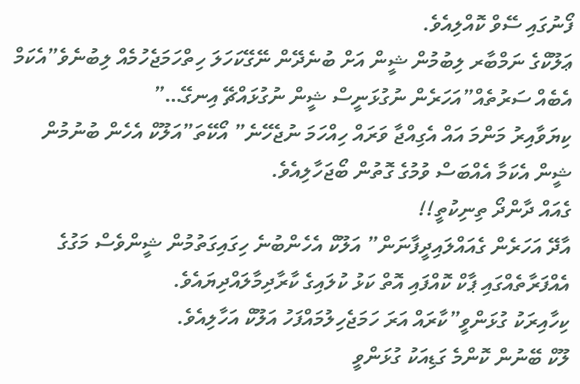ފޯނުގައި ސޭވް ކޮއްލިއެވެ.
ޢަލޫކްގެ ނަމްބާރ ލިބުމުން ޝީން އަށް ބުނެދޭން ނޭގޭކަހަލަ ހިތްހަމަޖެހުމެއް ލިބުނެވެ”އެކަމް އެބެއް ސަރުތެއް”އަހަރެން ނުގުޅަނީސް ޝީން ނުގުޅައްޗޭ އިނގޭ…”
ކިޔަވާއިރު މަންމަ އައް އެގިއްޖާ ވަރައް ހިއްހަމަ ނުޖެހޭނެ” އޯކޭތަ”އަލޫކް އެހެން ބުނުމުން ޝީން އެކަމާ އެއްބަސް ވުމުގެ ގޮތުން ބޯޖަހާލިއެވެ.
ގެއައް ދާންދޯ ތިނިކުތީ!!
އާދޭ އަހަރެން ގެއައްލައިދީފާނަން” އަލޫކް އެހެންބުނެ ހިގައިގަތުމުން ޝީންވެސް މަގުގެ އެއްފަރާތެއްގައި ޕާކް ކޮއްފައި އޮތް ކަޅު ކުލައިގެ ކާރާދިމާލައްދިޔައެވެ.
ކިހާއިރަކު ގުޅަންވީ”ކާރައް އަރަ ހަމަޖެހިލުމައްފަހު އަލޫކް އަހާލިއެވެ.
ލޫކް ބޭނުން ކޮންމެ ގަޑިއަކު ގުޅަންވީ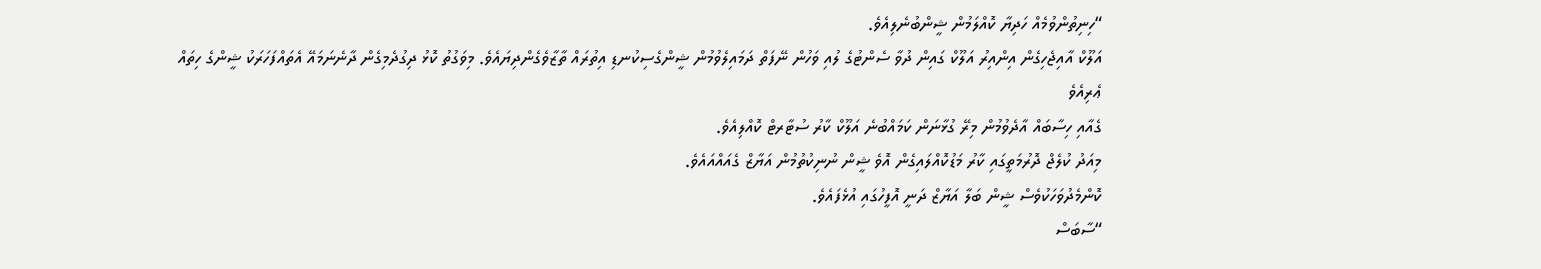“ހިނިތުންވުމެއް ހަދިޔާ ކޮއްލަމުން ޝީންބުނެލިއެވެ.
އަލޫކް އާއިޖެހިގެން އިންއިރު އަލޫކް ގައިން ދުވާ ސެންޓުގެ ލުއި ވަހުން ނޭފަތް ދަމައިލެވުމުން ޝީންގެސިކުނޑި އިތުރައް ތާޒާވެގެންދިޔައެވެ. މިވަގުތު ކޮޅު ދިގުދެމިގެން ދާނެނަމައޭ އެތައްފަހަރަކު ޝީންގެ ހިތައް
ޢެރިއެވެ
ގެއާއި ހިސާބައް އާދެވުމުން މިރޭ ގުޅާނަން ކަމައްބުނެ އަލޫކް ކާރު ސުޓާރޓް ކޮއްލިއެވެ.
މިއަދު ކުލެޖް ދޮރުމަތީގައި ކާރު މަޑުކޮއްލައިގެން އޮވެ ޝީން ނުނިކުތުމުން އަޔާޒް ގެއައްއައެވެ.
ކޮންމެދުވަހަކުވެސް ޝީން ބަލާ އަޔާޒް ދަނީ އޮފީހުގައި އުޅެފައެވެ.
“ސާބަސް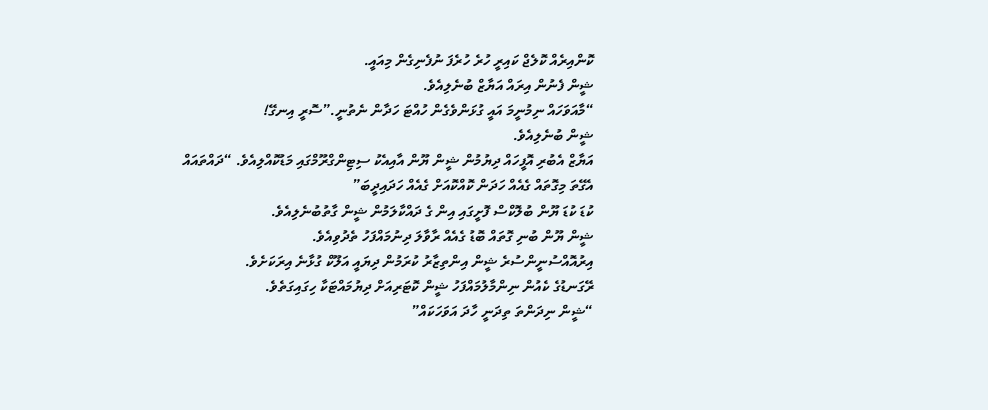ކޮންއިރެއް ކޮލެޖް ކައިރީ ހުރެ ހުރެފަ ނުފެނިގެން މިއައީ.
ޝީން ފެނުން އިރައް އަޔާޒް ބުނެލިއެވެ.
“މާއަވަހައް ނިމުނީމަ އައީ ގުޅަންވެގެން ހުއްޓަ ހަދާން ނެތުނީ.”ސޮރީ އިނގޭ!
ޝީން ބުނެލިއެވެ.
އަޔާޒް އެބުރި އޮފީހައް ދިޔުމުން ޝީން ޔޫން އާއިއެކު ސިޓިންގްރޫމްގައި މަޑުކޮއްލިއެވެ. “ދައްތައައް އެގޭތަ މިގޮތައް ގެއެއް ހަދަން ކޮއްކޮއަށް ގެއެއް ހަދައިދީބަ”
ކުޑަ ކުޑަ ޔޫން ބުލޮކްސް ފޮށީގައި އިން ގެ ދައްކާލަމުން ޝީން ގާތުބުނެލިއެވެ.
ޝީން ޔޫން ބުނި ގޮތައް ބޮޑު ގެއެއް ރާވާލަ ދިނުމައްފަހު ތެދުވިއެވެ.
އިރުއޮއްސުނީންސުރެ ޝީން އިންތިޒާރު ކުރަމުން ދިޔައީ އަލޫކް ގުޅާނެ އިރަކަށެވެ.
ރޭގަނޑުގެ ކެއުން ނިންމާލުމައްފަހު ޝީން ކޮޓަރިއަށް ދިޔުމައްޓަކާ ހިގައިގަތެވެ.
“ޝީން ނިދަންތަ ތިދަނީ ހާދަ އަވަހަކައް”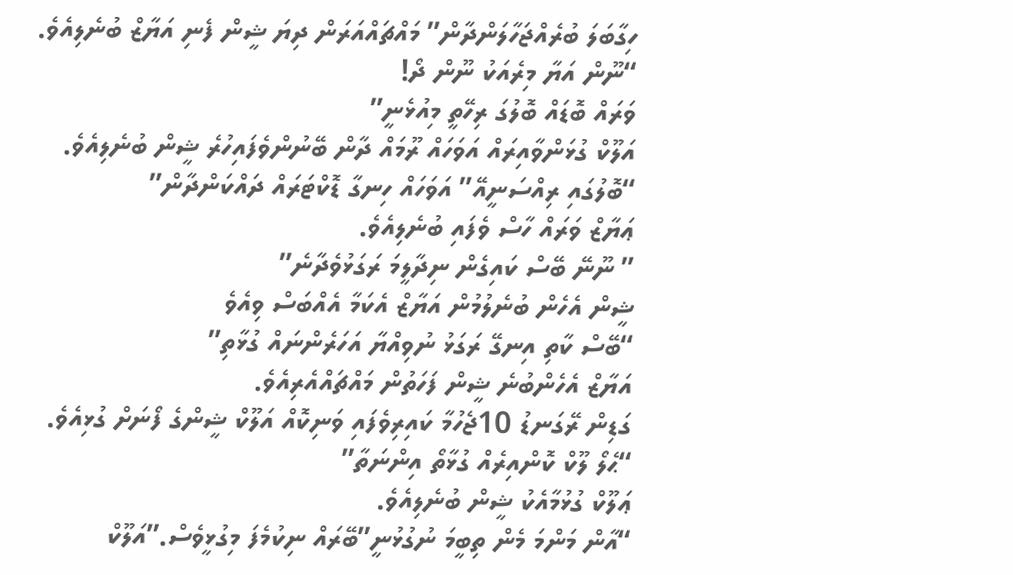ހިގާބަލަ ބުރެއްޖަހާލަންދާން” މައްޗައްއަރަން ދިޔަ ޝީން ފެނި އަޔާޒް ބުނެލިއެވެ.
“ނޫން އަޔާ މިރެއަކު ނޫން ދޯ!
ވަރައް ބޮޑައް ބޮލުގަ ރިހޭތީ މިއުޅެނީ”
އަލޫކް ގުޅަންވާއިރައް އަވަހައް ރޫމައް ދާން ބޭނުންވެފައިހުރެ ޝީން ބުނެލިއެވެ.
“ބޮލުގައި ރިއްސަނީއޭ” އަވަހައް ހިނގާ ޑޮކްޓަރައް ދައްކަންދާން”
ޢަޔާޒް ވަރައް ހާސް ވެފައި ބުނެލިއެވެ.
” ނޫނޭ ބޭސް ކައިގެން ނިދާލީމަ ރަގަޅުވެދާނެ”
ޝީން އެހެން ބުނެލުމުން އަޔާޒް އެކަމާ އެއްބަސް ވިއެވެ
“ބޭސް ކާތި އިނގޭ ރަގަޅު ނުވިއްޔާ އަހަރެންނައް ގުޅާތި”
އަޔާޒް އެހެންބުނެ ޝީން ފަހަތުން މައްޗައްއެރިއެވެ.
ގަޑިން ރޭގަނޑު 10ޖެހުމާ ކައިރިވެފައި ވަނިކޮއް އަލޫކް ޝީންގެ ފޯނަށް ގުޅިއެވެ.
“ޙެލޯ ލޫކް ކޮންއިރެއް ގުޅާތޯ އިންނަތާ”
ޢަލޫކް ގުޅުމާއެކު ޝީން ބުނެލިއެވެ.
“އާން މަންމަ މެން ތިބީމަ ނުގުޅުނީ”ބޭރައް ނިކުމެފަ މިގުޅީވެސް.”އަލޫކް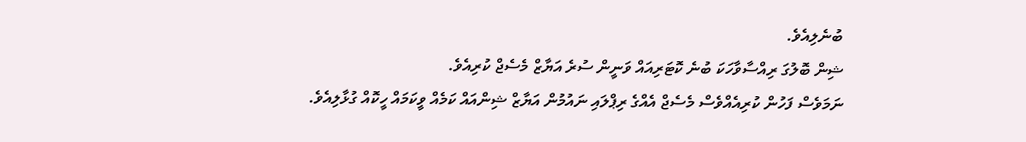ބުނެލިއެވެ.
ޝިން ބޮލުގަ ރިއްސާވާހަކަ ބުނެ ކޮޓަރިއައް ވަނީން ސުރެ އަޔާޒް މެސެޖް ކުރިއެވެ.
ނަމަވެސް ފަހުން ކުރިއެއްވެސް މެސެޖް އެއްގެ ރިޕްލައި ނައުމުން އަޔާޒް ޝިންއައް ކަމެއް ވީކަމައް ހީކޮއް ގުޅާލިއެވެ.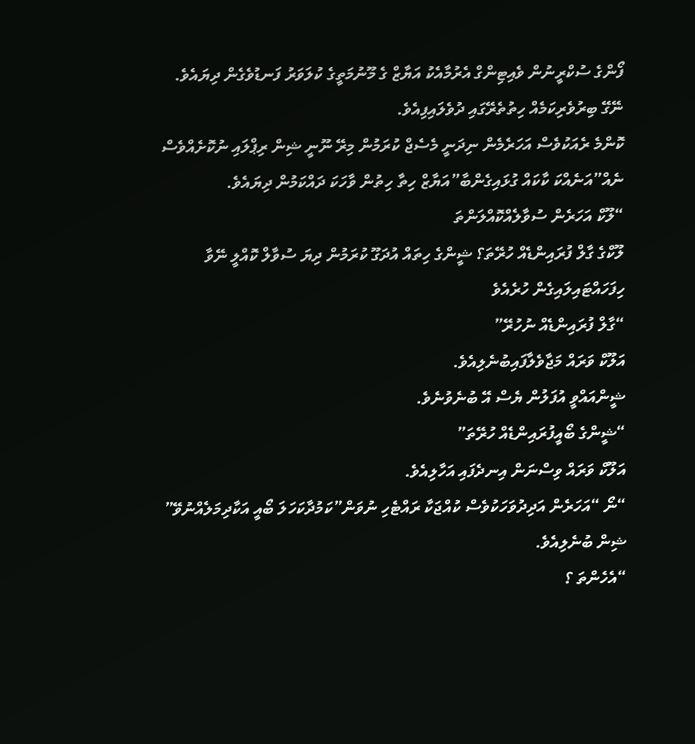ފޯންގެ ސުކްރީނުން ވެއިޓިންގް އެރުމާއެކު އަޔާޒް ގެ މޫނުމަތީގެ ކުލަވަރު ފަނޑުވެގެން ދިޔައެވެ.
ނޭގޭ ބިރުވެރިކަމެއް ހިތުތެރޭގައި ދުވެލައިފިއެވެ.
ކޮންމެ ރެއަކުވެސް އަހަރެމެން ނިދަނީ މެސެޖް ކުރަމުން މިރޭ ނޫނީ ޝިން ރިޕްލައި ނުކޮށެއްވެސް ނެއް”އަނެއްކަ ކާކައް ގުޅައިގެންބާ”އަޔާޒް ހިތާ ހިތުން ވާހަކަ ދައްކަމުން ދިޔައެވެ.
“ލޫކް އަހަރެން ސުވާލެއްކޮއްލަންތަ
ލޫކްގެ ގާލް ފުރައިންޑެއް ހުރޭތަ؟ ޝީންގެ ހިތައް އުދަގޫ ކުރަމުން ދިޔަ ސުވާލް ކޮއްލީ ނޭވާ ހިފަހައްޓައިލައިގެން ހުރެއެވެ
“ގާލް ފުރައިންޑެއް ނުހުރޭ”
އަލޫކް ވަރައް މަޖާވެލާފައިބުނެލިއެވެ.
ޝީންއައްވީ އުފަލުން ޔެސް އޭ ބުނެވުނެވެ.
“ޝީންގެ ބޯއީފުރައިންޑެއް ހުރޭތަ”
އަލޫކް ވަރައް ވިސްނަން އިނދެފައި އަހާލިއެވެ.
“ނޯ “އަހަރެން އަދިދުވަހަކުވެސް ކުއްޖަކާ ރައްޓެހި ނުވަން”ކަމުދާކަހަލަ ބޯއީ އަކާދިމަލެއްނުވޭ”
ޝިން ބުނެލިއެވެ.
“އެހެންތަ ؟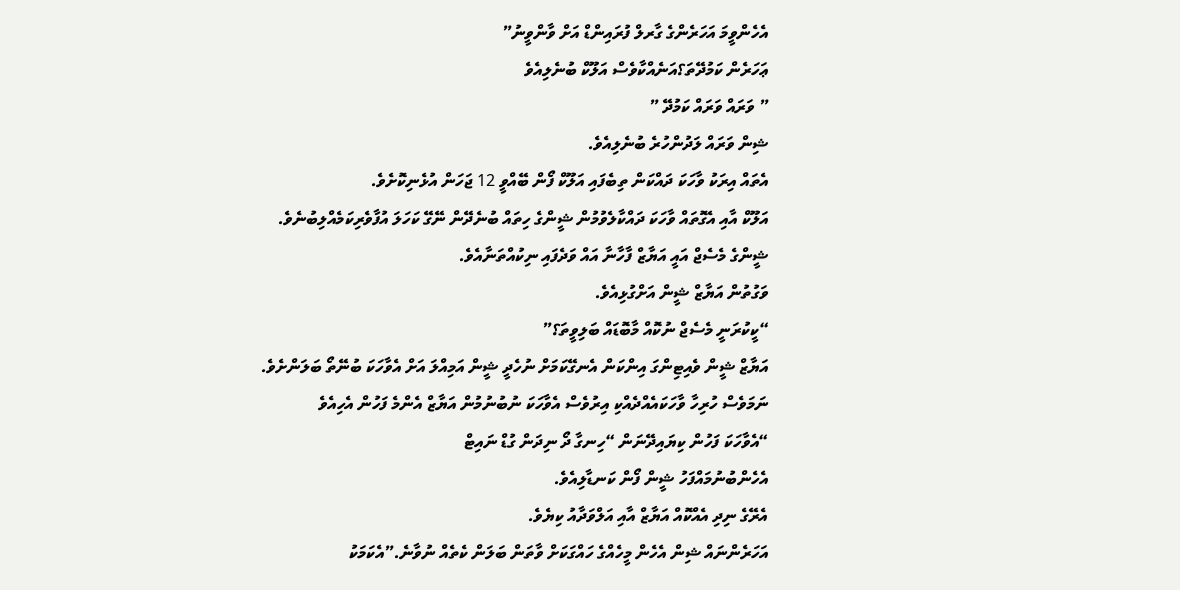އެހެންވީމަ އަހަރެންގެ ގާރލް ފުރައިންޑް އަށް ވާންވީނު”
ޢަހަރެން ކަމުދޭތަ؟އަނެއްކާވެސް އަލޫކް ބުނެލިއެވެ
” ވަރައް ވަރައް ކަމުދޭ ”
ޝިން ވަރައް ލަދުންހުރެ ބުނެލިއެވެ.
އެތައް އިރަކު ވާހަކަ ދައްކަން ތިބެފައި އަލޫކް ފޯން ބޭއްވީ 12 ޖަހަން އުޅެނިކޮށެވެ.
އަލޫކް އާއި އެގޮތައް ވާހަކަ ދައްކާލެވުމުން ޝީންގެ ހިތައް ބުނެދޭން ނޭގޭ ކަހަލަ އުފާވެރިކަމެއްލިބުނެވެ.
ޝީންގެ މެސެޖް އައީ އަޔާޒް ފާހާނާ އައް ވަދެފައި ނިކުއްތަނާއެވެ.
ވަގުތުން އަޔާޒް ޝީން އަށްގުޅިއެވެ.
“ކީކުރަނީ މެސެޖް ނުކޮއް މާބޮޑައް ބަލިވީތަ؟”
އަޔާޒް ޝީން ވެއިޓިންގަ އިންކަން އެނގޭކަމަށް ނުހެދީ ޝީން އަމިއްލަ އަށް އެވާހަކަ ބުނޭތޯ ބަލަންށެވެ.
ނަމަވެސް ހުރިހާ ވާހަކައެއްދެއްކި އިރުވެސް އެވާހަކަ ނުބުނުމުން އަޔާޒް އެންމެ ފަހުން އެހިއެވެ
“އެވާހަކަ ފަހުން ކިޔައިދޭނަން “ހިނގާ ދޯ ނިދަން ގުޑް ނައިޓް
އެހެންބުނުމައްފަހު ޝީން ފޯން ކަނޑާލިއެވެ.
އެރޭގެ ނިދި އެއްކޮއް އަޔާޒް އާއި އަލްވަދާއު ކިޔެވެ.
އަހަރެންނައް ޝިން އެހެން މީހެއްގެ ހައްގަކަށް ވާތަން ބަލަން ކެތެއް ނުވާނެ.”އެކަމަކު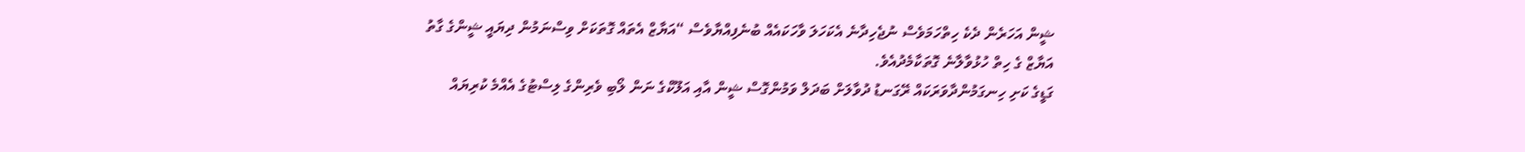ޝީން އަހަރެން ދެކެ ހިތްހަމަވެސް ނުޖެހިދާނެ އެކަހަލަ ވާހަކައެއް ބުނެފިއްޔާވެސް “އަޔާޒް އެތައް ގޮތަކަށް ވިސްނަމުން ދިޔައީ ޝީންގެ ގާތު އަޔާޒް ގެ ހިތް ހުޅުވާލާނެ ގޮތަކާމެދުއެވެ.
ގަޑީގެ ކަށި ހިނގަމުންދާވަރަކައް ރޭގަނޑު ދުވާލަށް ބަދަލް ވަމުންގޮސް ޝީން އާއި އަލޫކްގެ ނަން ލޯބި ވެރިންގެ ލިސްޓުގެ އެއްމެ ކުރިޔައް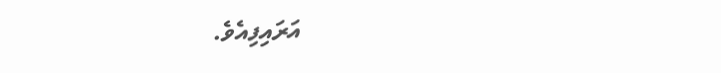އަރައިފިއެވެ.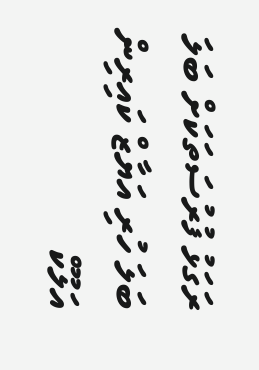ރަގަޅު ފުރުސަތަކަށް ބަލަ ބަލަ ހުރި އަޔާޒް ކައިރިން އަލޫކް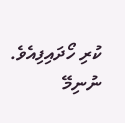ކުރި ހޯދައިފިއެވެ.
ނުނިމޭ